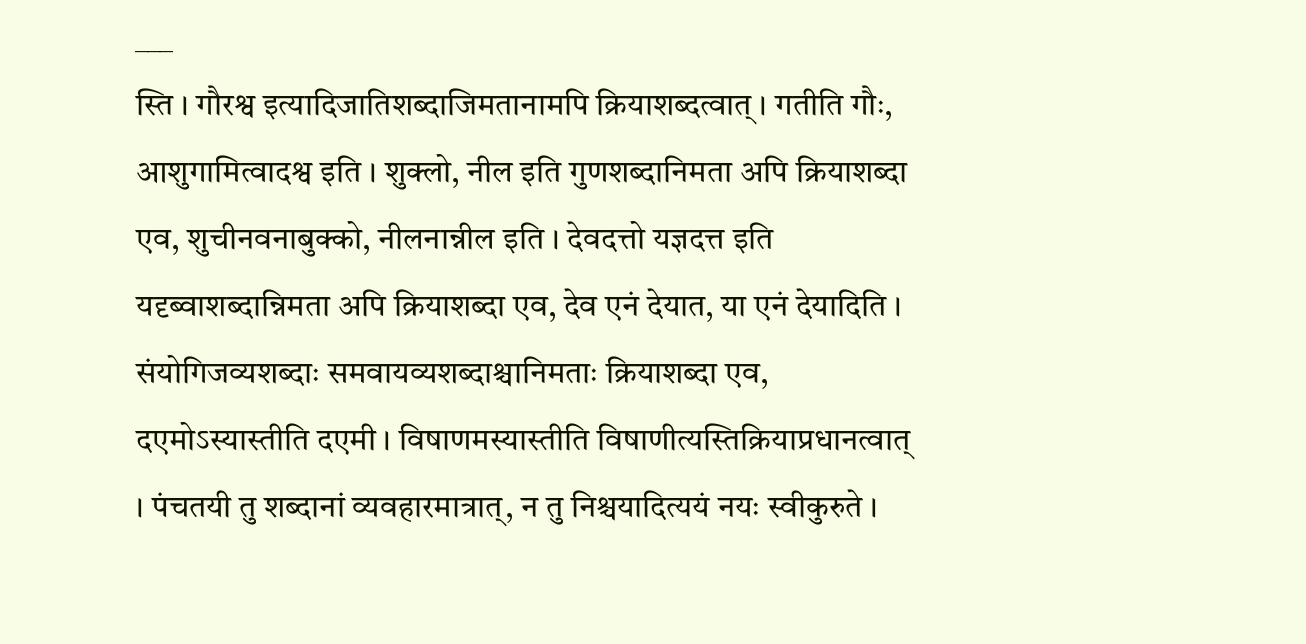___
स्ति । गौरश्व इत्यादिजातिशब्दाजिमतानामपि क्रियाशब्दत्वात् । गतीति गौः, आशुगामित्वादश्व इति । शुक्लो, नील इति गुणशब्दानिमता अपि क्रियाशब्दा एव, शुचीनवनाबुक्को, नीलनान्नील इति । देवदत्तो यज्ञदत्त इति यदृब्वाशब्दान्निमता अपि क्रियाशब्दा एव, देव एनं देयात, या एनं देयादिति । संयोगिजव्यशब्दाः समवायव्यशब्दाश्चानिमताः क्रियाशब्दा एव, दएमोऽस्यास्तीति दएमी । विषाणमस्यास्तीति विषाणीत्यस्तिक्रियाप्रधानत्वात् । पंचतयी तु शब्दानां व्यवहारमात्रात्, न तु निश्चयादित्ययं नयः स्वीकुरुते ।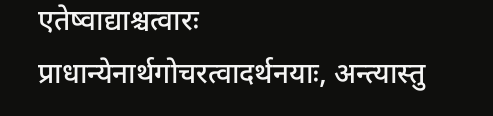एतेष्वाद्याश्चत्वारः प्राधान्येनार्थगोचरत्वादर्थनयाः, अन्त्यास्तु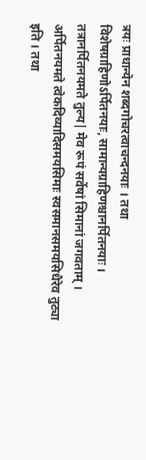त्रयः प्राधान्येन शब्दगोचरत्वाचन्दनयाः । तथा विशेषग्राहिणोऽर्पितनयाः, सामान्यग्राहिणश्चानर्पितनयाः । तत्रानर्पितनयमते तुल्य| मेव रूपं सर्वेषां सिमानां जगवताम् । अर्पितनयमते त्वेकदिव्यादिसमयसिमाः स्वसमानसमयसिधैरेव तुट्या इति । तथा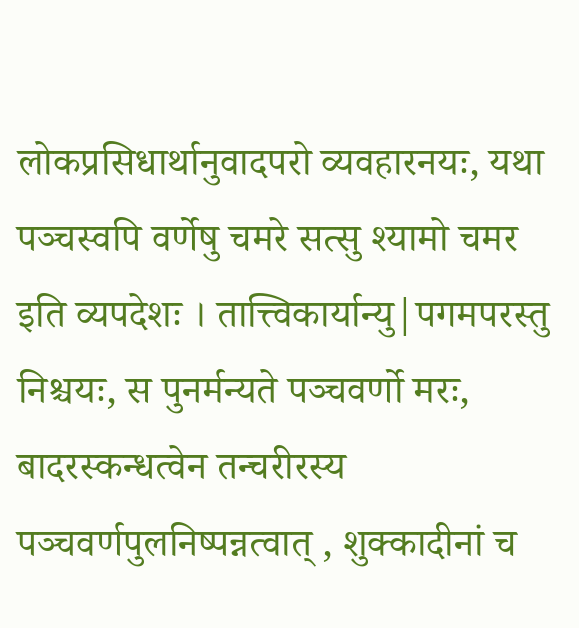लोकप्रसिधार्थानुवादपरो व्यवहारनयः, यथा पञ्चस्वपि वर्णेषु चमरे सत्सु श्यामो चमर इति व्यपदेशः । तात्त्विकार्यान्यु|पगमपरस्तु निश्चयः, स पुनर्मन्यते पञ्चवर्णो मरः, बादरस्कन्धत्वेन तन्चरीरस्य पञ्चवर्णपुलनिष्पन्नत्वात् , शुक्कादीनां च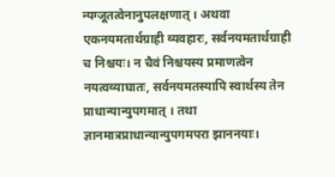न्यग्जूतत्वेनानुपलक्षणात् । अथवा एकनयमतार्थग्राही व्यवहारः, सर्वनयमतार्थग्राही च निश्चयः। न चैवं निश्चयस्य प्रमाणत्वेन नयत्वव्याघातः, सर्वनयमतस्यापि स्वार्थस्य तेन प्राधान्यान्युपगमात् । तथा ज्ञानमात्रप्राधान्यान्युपगमपरा झाननयाः।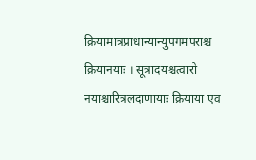क्रियामात्रप्राधान्यान्युपगमपराश्च क्रियानयाः । सूत्रादयश्चत्वारो नयाश्चारित्रलदाणायाः क्रियाया एव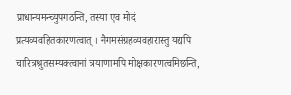प्राधान्यमन्च्युपगठन्ति, तस्या एव मोदं प्रत्यव्यवहितकारणत्वात् । नैगमसंग्रहव्यवहारास्तु यद्यपि चारित्रश्रुतसम्यक्त्वानां त्रयाणामपि मोक्षकारणत्वमिछन्ति,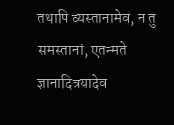तथापि व्यस्तानामेव, न तु समस्तानां, एतन्मते ज्ञानादित्रयादेव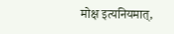मोक्ष इत्यनियमात्,